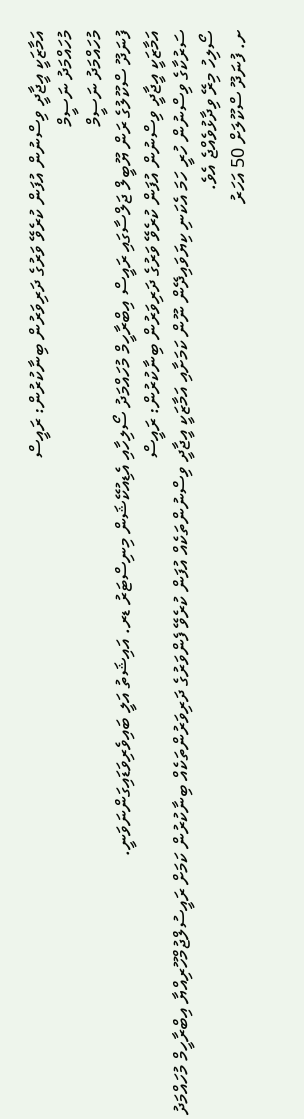އަމާޒަކީ އީޖާދީ ވިސްނުން އުފަން ކުރެވޭ ވަރުގެ ދަރިވަރުން ބިނާކުރުން: ރައީސް
މުހައްމަދު ނަސީމް
މުހައްމަދު ނަސީމް
ފުނަދޫ ސްކޫލުގެ ރަން ޔޫބީލް ޖަލްސާގައި ރައީސް އިބްރާހީމް މުހައްމަދު ސޯލިހާއި އެޑިއުކޭޝަން މިނިސްޓަރު ޑރ. އައިޝަތު އަލީ ބައިވެރިވަޑައިގަންނަވަނީ.
އަމާޒަކީ އީޖާދީ ވިސްނުން އުފަން ކުރެވޭ ވަރުގެ ދަރިވަރުން ބިނާކުރުން: ރައީސް
ސަރުކާގެ ވިސްނުން ހުރީ ހަމަ އެކަނި ކިޔަވައިދޭން ނޫން ކަމަށާއި އަމާޒަކީ އީޖާދީ ވިސްނުންތަކެއް އުފަން ކުރެވޭ ފެންވަރުގެ ދަރިވަރުންތަކެއް ބިނާކުރުން ކަމަށް ރައީސުލްޖުމްހޫރިއްޔާ އިބްރާހީމް މުހައްމަދު ސޯލިހު މިރޭ ވިދާޅުވެއްޖެ އެވެ.
ށ. ފުނަދޫ ސްކޫލަށް 50 އަހަރު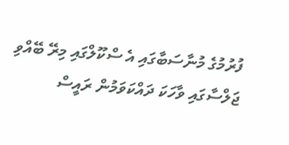ފުރުމުގެ މުނާސަބާގައި އެ ސްކޫލްގައި މިރޭ ބޭއްވި ޖަލްސާގައި ވާހަކަ ދައްކަވަމުން ރައީސް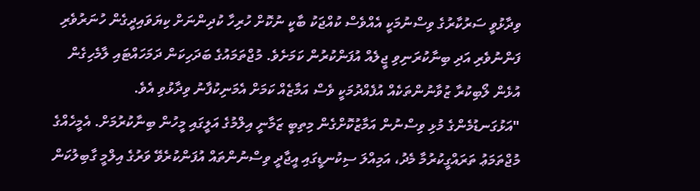ވިދާޅުވީ ސަރުކާރުގެ ވިސްނުމަކީ އެއްވެސް ކުއްޖަކު ބާކީ ނުކޮށް ހުރިހާ ކުދިންނަށް ކިޔަވައިދީގެން ހުނަރުވެރި ފަންނުވެރި އަދި ބިނާކުރަނިވި ޖީލެއް އުފަންކުރުން ކަމަށެވެ. މުޖްތަމައުގެ ބަދަހިކަން ދަމަހައްޓައި ލާމެހިގެން އުޅެން ލޯބިކުރާ ޒުވާނުންތަކެއް އުފެއްދުމަކީ ވެސް އަމާޒެއް ކަމަށް އެމަނިކުފާނު ވިދާޅުވި އެވެ.
"އަޅުގަނޑުމެންގެ މުޅި ވިސްނުން އަމާޒުކޮށްގެން މިތިބީ ޒަމާނީ އިލްމުގެ އަލީގައި މީހުން ބިނާކުރުމަށް. އެމީހެއްގެ މުޖްތަމަޢު ތަރައްގީކުރުމާ މެދު، އަމިއްލަ ސިކުނޑީގައި އީޖާދީ ވިސްނުންތައް އުފަންކުރެވޭ ވަރުގެ އިލްމީ ގާބިލުކަން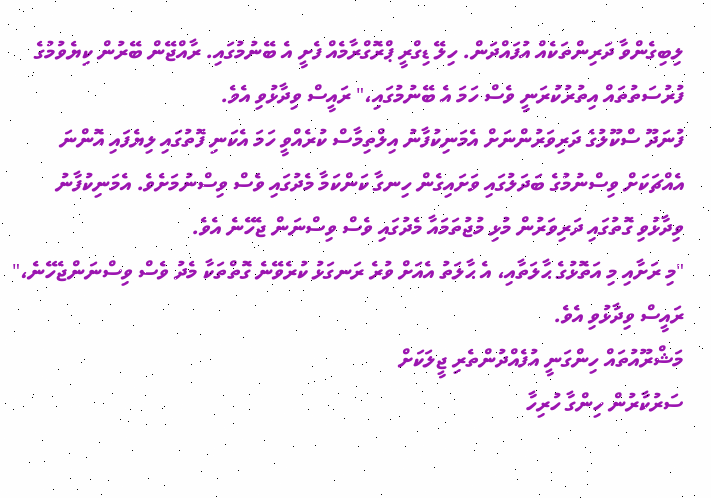ލިބިގެންވާ ދަރިންތަކެއް އުފައްދަން. ހިލޭ ޑިގްރީ ޕްރޮގްރާމެއް ފެށީ އެ ބޭނުމުގައި. ރާއްޖޭން ބޭރުން ކިޔެވުމުގެ ފުރުސަތުތައް އިތުރުކުރަނީ ވެސް ހަމަ އެ ބޭނުމުގައި،" ރައީސް ވިދާޅުވި އެވެ.
ފުނަދޫ ސްކޫލުގެ ދަރިވަރުންނަށް އެމަނިކުފާނު އިލްތިމާސް ކުރެއްވީ ހަމަ އެކަނި ފޮތުގައި ލިޔެފައި އޮންނަ އެއްޗަކަށް ވިސްނުމުގެ ބަދަލުގައި ވަށައިގެން ހިނގާ ކަންކަމާ މެދުގައި ވެސް ވިސްނުމަށެވެ. އެމަނިކުފާނު ވިދާޅުވި ގޮތުގައި ދަރިވަރުން މުޅި މުޖުތަމައާ މެދުގައި ވެސް ވިސްނަން ޖެހޭނެ އެވެ.
"މި ރަށާއި މި އަތޮޅުގެ ޙާލަތާއި، އެ ޙާލަތު އެއަށް ވުރެ ރަނގަޅު ކުރެވޭނެ ގޮތްތަކާ މެދު ވެސް ވިސްނަންޖެހޭނެ،" ރައީސް ވިދާޅުވި އެވެ.
މަޝްރޫއުތައް ހިންގަނީ އުފެއްދުންތެރި ޖީލަކަށް
ސަރުކާރުން ހިންގާ ހުރިހާ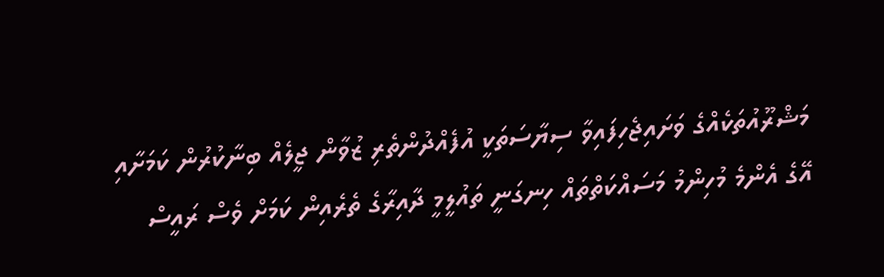މަޝްރޫއުތަކެއްގެ ވަށައިޖެހިފައިވާ ސިޔާސަތަކީ އުފެއްދުންތެރި ޒުވާން ޖީލެއް ބިނާކުރުން ކަމަށާއި އޭގެ އެންމެ މުހިންމު މަސައްކަތްތައް ހިނގަނީ ތައުލީމީ ދާއިރާގެ ތެރެއިން ކަމަށް ވެސް ރައީސް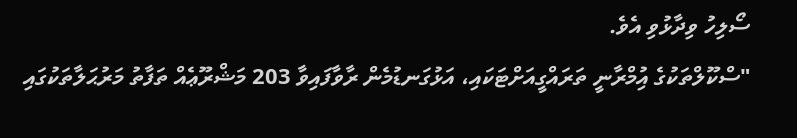ސޯލިހު ވިދާޅުވި އެވެ.
"ސްކޫލްތަކުގެ އިުމްރާނީ ތަރައްގީއަށްޓަކައި، އަޅުގަނޑުމެން ރާވާފައިވާ 203 މަޝްރޫޢެއް ތަފާތު މަރުޙަލާތަކުގައި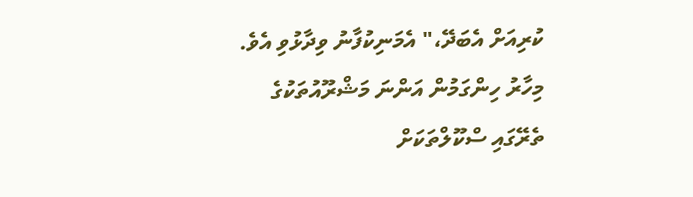ކުރިއަށް އެބަދޭ،" އެމަނިކުފާނު ވިދާޅުވި އެވެ.
މިހާރު ހިންގަމުން އަންނަ މަޝްރޫއުތަކުގެ ތެރޭގައި ސްކޫލްތަކަށް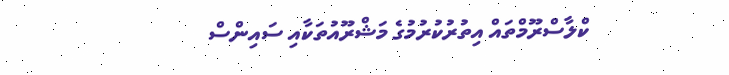ކްލާސްރޫމްތައް އިތުރުކުރުމުގެ މަޝްރޫއުތަކާއި ސައިންސް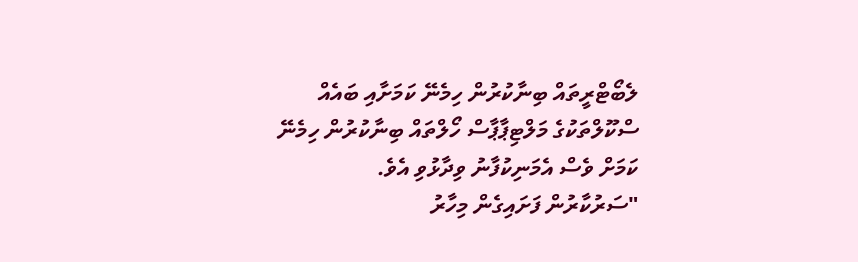ލެބޯޓްރީތައް ބިނާކުރުން ހިމެނޭ ކަމަށާއި ބައެއް ސްކޫލްތަކުގެ މަލްޓިޕާޕާސް ހޯލްތައް ބިނާކުރުން ހިމެނޭ ކަމަށް ވެސް އެމަނިކުފާނު ވިދާޅުވި އެވެ.
"ސަރުކާރުން ފަށައިގެން މިހާރު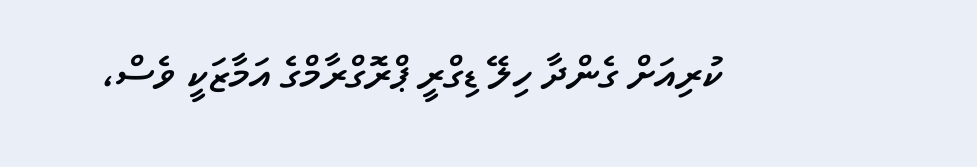ކުރިއަށް ގެންދާ ހިލޭ ޑިގްރީ ޕްރޮގްރާމްގެ އަމާޒަކީ ވެސް،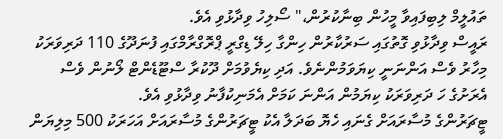ތައުލީމް ލިބިފައިވާ މީހުން ބިނާކުރުން،" ސޯލިހު ވިދާޅުވި އެވެ.
ރައީސް ވިދާޅުވި ގޮތުގައި ސަރުކާރުން ހިންގާ ހިލޭ ޑިގްރީ ޕްރޮގްރާމްގައި ފުނަދޫގެ 110 ދަރިވަރަކު މިހާރު ވެސް އަންނަނީ ކިޔަވަމުންނެވެ. އަދި ކިޔެވުމަށް ދޫކުރާ ސްޓޫޑެންޓް ލޯނުން ވެސް އެރަށުގެ ހަ ދަރިވަރަކު ކިޔަމުން އަންނަ ކަމަށް އެމަނިކުފާނު ވިދާޅުވި އެވެ.
ޓީޗަރުންގެ މުސާރައަށް ގެނައި ހެޔޮ ބަދަލާ އެކު ޓީޗަރުންގެ މުސާރައަށް އަހަރަކު 500 މިލިޔަން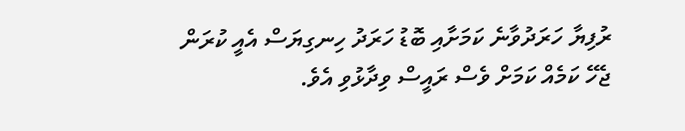ރުފިޔާ ހަރަދުވާނެ ކަމަށާއި ބޮޑު ހަރަދު ހިނގިޔަސް އެއީ ކުރަން ޖެހޭ ކަމެއް ކަމަށް ވެސް ރައީސް ވިދާޅުވި އެވެ.